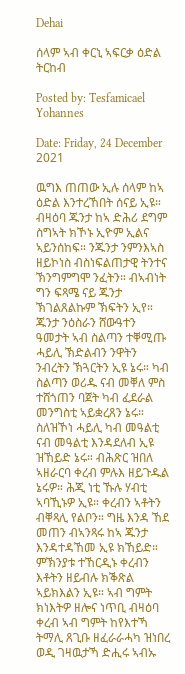Dehai

ሰላም ኣብ ቀርኒ ኣፍርቃ ዕድል ትርከብ

Posted by: Tesfamicael Yohannes

Date: Friday, 24 December 2021

ዉግእ ጠጠው ኢሉ ሰላም ከኣ ዕድል እንተረኸበት ሰናይ ኢዩ። ብዛዕባ ጁንታ ከኣ ድሕሪ ደግም ስግኣት ክኾኑ ኢዮም ኢልና ኣይንሰከፍ። ንጁንታ ንምንእኣስ ዘይኮነስ ብስነፍልጠታዊ ትንተና ኽንግምግሞ ንፈትን። ብኣብነት ግን ፍጻሜ ናይ ጁንታ ኽገልጸልኩም ኽፍትን ኢየ። ጁንታ ንዕስራን ሸውዓተን ዓመታት ኣብ ስልጣን ተቐሚጡ ሓይሊ ኽድልብን ንዋትን ንብረትን ኽጓርትን ኢዩ ኔሩ። ካብ ስልጣን ወሪዱ ናብ መቐለ ምስ ተሸጎጠን ባጀት ካብ ፈደራል መንግስቲ ኣይቋረጸን ኔሩ። ስለዝኾነ ሓይሊ ካብ መዓልቲ ናብ መዓልቲ እንዳደለብ ኢዩ ዝኸይድ ኔሩ። ብሕጽር ዝበለ ኣዘራርባ ቀረብ ምሉእ ዘይጉዱል ኔሩዎ። ሕጂ ነቲ ኹሉ ሃብቲ ኣባኺኑዎ ኢዩ። ቀረብን ኣቶትን ብቐጻሊ የልቦን። ግዜ እንዳ ኸደ መጠን ብኣንጻሩ ከኣ ጁንታ እንዳተዳኸመ ኢዩ ክኸይድ። ምኽንያቱ ተኸርዲኑ ቀረብን እቶትን ዘይብሉ ክቕጽል ኣይክእልን ኢዩ። ኣብ ግምት ክነእትዎ ዘሎና ነጥቢ ብዛዕባ ቀረብ ኣብ ግምት ከየእተኻ ትማሊ ጸጊቡ ዘፈራራሓካ ዝነበረ ወዲ ገዛዉታኻ ድሒሩ ኣብኡ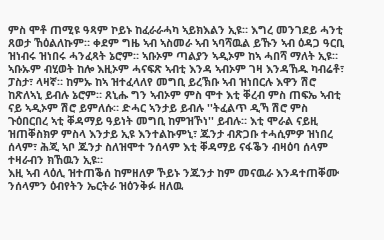ምስ ሞቶ ጠሚዩ ዓጻም ኮይኑ ከፈራራሓካ ኣይክእልን ኢዩ። እግረ መንገደይ ሓንቲ ጸወታ ኸዕልለኩም። ቀደም ግዜ ኣብ ኣስመራ ኣብ ኣባሻዉል ይኹን ኣብ ዕዳጋ ዓርቢ ዝነብሩ ዝነበሩ ሓንፈጻት ኔሮም። ኣቡኦም ጣልያን ኣዲኦም ከኣ ሓበሻ ማለት ኢዩ። ኣቡኡም ብሂወት ከሎ እዚኦም ሓናፍጽ ኣብቲ እንዳ ኣብኦም ገዛ እንዳኸዱ ካብሬቶ፣ ፓስታ፣ ላዛኛ። ከምኡ ከኣ ዝተፈላለየ መግቢ ይረኽቡ ኣብ ዝነበርሉ እዋን ሽሮ ከጽለኣኒ ይብሉ ኔሮም። ጸኒሑ ግን ኣብኦም ምስ ሞተ እቲ ቐረብ ምስ ጠፍኤ ኣብቲ ናይ ኣዲኦም ሽሮ ይምለሱ። ድሓር ኣንታይ ይብሉ ''ትፈልጥ ዲኻ ሽሮ ምስ ጉዕበርበረ ኣቲ ቐዳማይ ዓይነት መግቢ ከምዝኾነ'' ይብሉ። እቲ ሞራል ናይዚ ዝጠቐስክዎ ምስላ እንታይ ኢዩ እንተልኩምኒ፣ ጁንታ ብጽጋቡ ተሓሲምዎ ዝነበረ ሰላም፣ ሕጂ ኣቦ ጁንታ ስለዝሞተ ንሰላም እቲ ቐዳማይ ናፋቕን ብዛዕባ ሰላም ተዛራብን ክኸዉን ኢዩ።
እዚ ኣብ ላዕሊ ዝተጠቕሰ ከምዘለዎ ኾይኑ ንጁንታ ከም መናዉራ እንዳተጠቐሙ ንሰላምን ዕብየትን ኤርትራ ዝዕንቅፉ ዘለዉ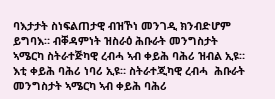ባእታታት ስነፍልጠታዊ ብዝኾነ መንገዲ ክንብድሆም ይግባእ። ብቐዳምነት ዝስራዕ ሕቡራት መንግስታት ኣሜርካ ስትራተጅካዊ ረብሓ ኣብ ቀይሕ ባሕሪ ዝብል ኢዩ። እቲ ቀይሕ ባሕሪ ነባሪ ኢዩ። ስትራተጂካዊ ረብሓ  ሕቡራት መንግስታት ኣሜርካ ኣብ ቀይሕ ባሕሪ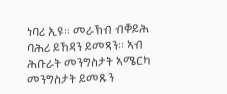ነባሪ ኢዩ። መራኽብ ብቐይሕ ባሕሪ ይኸዳን ይመጻን። ኣብ  ሕቡራት መንግስታት ኣሜርካ መንግስታት ይመጹን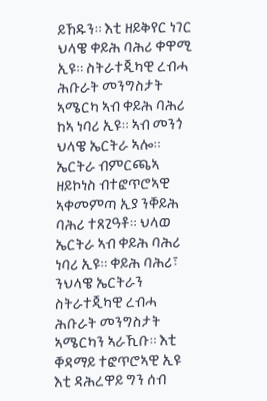ይኸዱን። እቲ ዘይቅየር ነገር ህላዌ ቀይሕ ባሕሪ ቀዋሚ ኢዩ። ስትራተጂካዊ ረብሓ  ሕቡራት መንግስታት ኣሜርካ ኣብ ቀይሕ ባሕሪ ከኣ ነባሪ ኢዩ። ኣብ መንጎ ህላዌ ኤርትራ ኣሎ። ኤርትራ ብምርጫኣ ዘይኮነስ ብተፎጥሮኣዊ ኣቀመምጣ ኢያ ንቐይሕ ባሕሪ ተጸጊዓቶ። ህላወ ኤርትራ ኣብ ቀይሕ ባሕሪ ነባሪ ኢዩ። ቀይሕ ባሕሪ፣ ንህላዌ ኤርትራን ስትራተጂካዊ ረብሓ  ሕቡራት መንግስታት ኣሜርካን ኣራኺቡ። እቲ ቐዳማይ ተፎጥሮኣዊ ኢዩ እቲ ዳሕረዋይ ግን ሰብ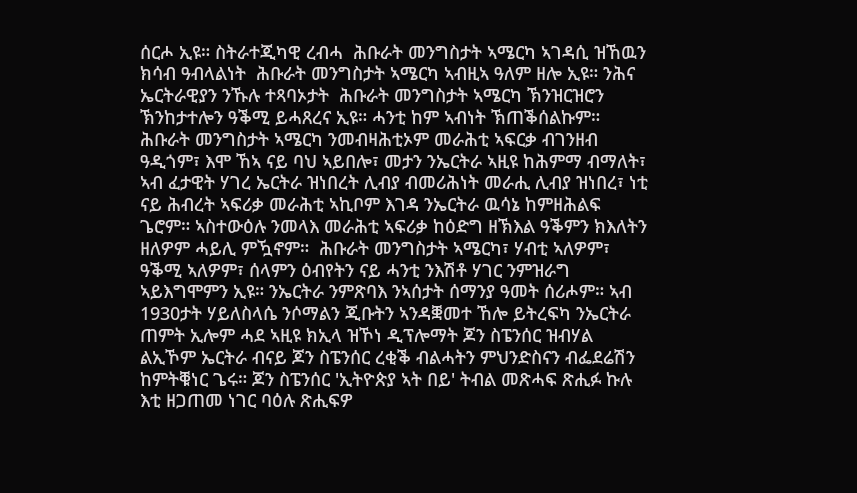ሰርሖ ኢዩ። ስትራተጂካዊ ረብሓ  ሕቡራት መንግስታት ኣሜርካ ኣገዳሲ ዝኸዉን ክሳብ ዓብላልነት  ሕቡራት መንግስታት ኣሜርካ ኣብዚኣ ዓለም ዘሎ ኢዩ። ንሕና ኤርትራዊያን ንኹሉ ተጻባኦታት  ሕቡራት መንግስታት ኣሜርካ ኽንዝርዝሮን ኽንከታተሎን ዓቕሚ ይሓጸረና ኢዩ። ሓንቲ ከም ኣብነት ኽጠቕሰልኩም።  ሕቡራት መንግስታት ኣሜርካ ንመብዛሕቲኦም መራሕቲ ኣፍርቃ ብገንዘብ ዓዲጎም፣ እሞ ኸኣ ናይ ባህ ኣይበሎ፣ መታን ንኤርትራ ኣዚዩ ከሕምማ ብማለት፣ ኣብ ፈታዊት ሃገረ ኤርትራ ዝነበረት ሊብያ ብመሪሕነት መራሒ ሊብያ ዝነበረ፣ ነቲ ናይ ሕብረት ኣፍሪቃ መራሕቲ ኣኪቦም እገዳ ንኤርትራ ዉሳኔ ከምዘሕልፍ ጌሮም። ኣስተውዕሉ ንመላእ መራሕቲ ኣፍሪቃ ከዕድግ ዘኽእል ዓቕምን ክእለትን ዘለዎም ሓይሊ ምዃኖም።  ሕቡራት መንግስታት ኣሜርካ፣ ሃብቲ ኣለዎም፣ ዓቕሚ ኣለዎም፣ ሰላምን ዕብየትን ናይ ሓንቲ ንእሽቶ ሃገር ንምዝራግ ኣይእግሞምን ኢዩ። ንኤርትራ ንምጽባእ ንኣሰታት ሰማንያ ዓመት ሰሪሖም። ኣብ 1930ታት ሃይለስላሴ ንሶማልን ጂቡትን ኣንዳቛመተ ኸሎ ይትረፍካ ንኤርትራ ጠምት ኢሎም ሓደ ኣዚዩ ክኢላ ዝኾነ ዲፕሎማት ጆን ስፔንሰር ዝብሃል ልኢኾም ኤርትራ ብናይ ጆን ስፔንሰር ረቂቕ ብልሓትን ምህንድስናን ብፌደሬሽን ከምትቑነር ጌሩ። ጆን ስፔንሰር 'ኢትዮጵያ ኣት በይ' ትብል መጽሓፍ ጽሒፉ ኩሉ እቲ ዘጋጠመ ነገር ባዕሉ ጽሒፍዎ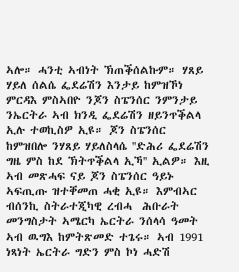ኣሎ። ሓንቲ ኣብነት ኽጠቕሰልኩም። ሃጸይ ሃይለ ሰልሴ ፌደሬሽን እንታይ ከምዝኾነ ምርዳእ ምስኣበዮ ንጆን ስፔንሰር ንምንታይ ንኤርትራ ኣብ ክንዲ ፌደሬሽን ዘይንጥቕልላ ኢሉ ተወኪስዎ ኢዩ። ጆን ስፔንሰር ከምዝበሎ ንሃጸይ ሃይለስላሴ ''ድሕሪ ፌደሬሽን ግዜ ምስ ከደ ኽትጥቕልላ ኢኻ'' ኢልዎ። እዚ ኣብ መጽሓፍ ናይ ጆን ስፔንሰር ዓይኑ ኣፍጢጡ ዝተቐመጠ ሓቂ ኢዩ። እምብኣር ብሰንኪ ስትራተጂካዊ ረብሓ  ሕቡራት መንግስታት ኣሜርካ ኤርትራ ንሰላሳ ዓመት ኣብ ዉግእ ከምትጽመድ ተጌሩ። ኣብ 1991 ነጻነት ኤርትራ ግድን ምስ ኮነ ሓድሽ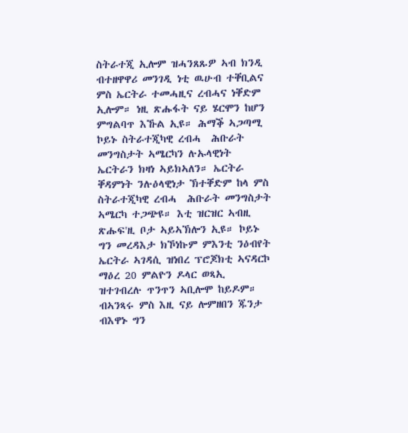ስትራተጂ ኢሎም ዝሓንጸጹዎ ኣብ ክንዲ ብተዘዋዋሪ መንገዲ ነቲ ዉሁብ ተቐቢልና ምስ ኤርትራ ተመሓዚና ረብሓና ነቐድም ኢሎም። ነዚ ጽሑፋት ናይ ሄርሞን ከሆን ምግልባጥ እኹል ኢዩ። ሕማቕ ኣጋጣሚ ኮይኑ ስትራተጂካዊ ረብሓ  ሕቡራት መንግስታት ኣሜርካን ሉኡላዊነት ኤርትራን ክዛነ ኣይክኣለን። ኤርትራ ቐዳምነት ንሉዕላዊነታ ኽተቐድም ከላ ምስ ስትራተጂካዊ ረብሓ  ሕቡራት መንግስታት ኣሜርካ ተጋጭዩ። እቲ ዝርዝር ኣብዚ ጽሑፍ'ዚ ቦታ ኣይኣኽሎን ኢዩ። ኮይኑ ግን መረዳእታ ክኾነኩም ምእንቲ ንዕብየት ኤርትራ ኣገዳሲ ዝነበረ ፕሮጆክቲ ኣናዳርኮ ማዕረ 20 ምልዮን ዶላር ወጻኢ ዝተገብረሉ ጥንጥን ኣቢሎሞ ከይዶም። ብኣንጻሩ ምስ እዚ ናይ ሎምዘበን ጁንታ ብእዋኑ ግን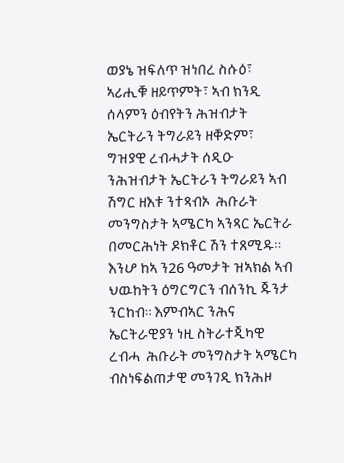ወያኔ ዝፍለጥ ዝነበረ ስሱዕ፣ ኣሪሒቑ ዘይጥምት፣ ኣብ ክንዲ ሰላምን ዕብየትን ሕዝብታት ኤርትራን ትግራይን ዘቐድም፣ ግዝያዊ ረብሓታት ሰዲዑ ንሕዝብታት ኤርትራን ትግራይን ኣብ ሽግር ዘእቱ ንተጻብኦ  ሕቡራት መንግስታት ኣሜርካ ኣንጻር ኤርትራ በመርሕነት ዶክቶር ሽን ተጸሚዱ። እንሆ ከኣ ን26 ዓመታት ዝኣክል ኣብ ህዉከትን ዕግርግርን ብሰንኪ ጁንታ ንርከብ። እምብኣር ንሕና ኤርትራዊያን ነዚ ስትራተጂካዊ ረብሓ  ሕቡራት መንግስታት ኣሜርካ ብስነፍልጠታዊ መንገዲ ክንሕዞ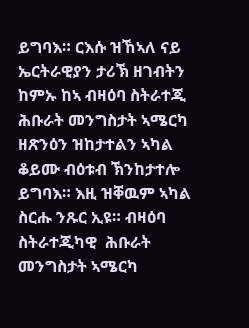ይግባእ። ርእሱ ዝኸኣለ ናይ ኤርትራዊያን ታሪኽ ዘገብትን ከምኡ ከኣ ብዛዕባ ስትራተጂ  ሕቡራት መንግስታት ኣሜርካ ዘጽንዕን ዝከታተልን ኣካል ቆይሙ ብዕቱብ ኽንከታተሎ ይግባእ። እዚ ዝቐዉም ኣካል ስርሑ ንጹር ኢዩ። ብዛዕባ ስትራተጂካዊ  ሕቡራት መንግስታት ኣሜርካ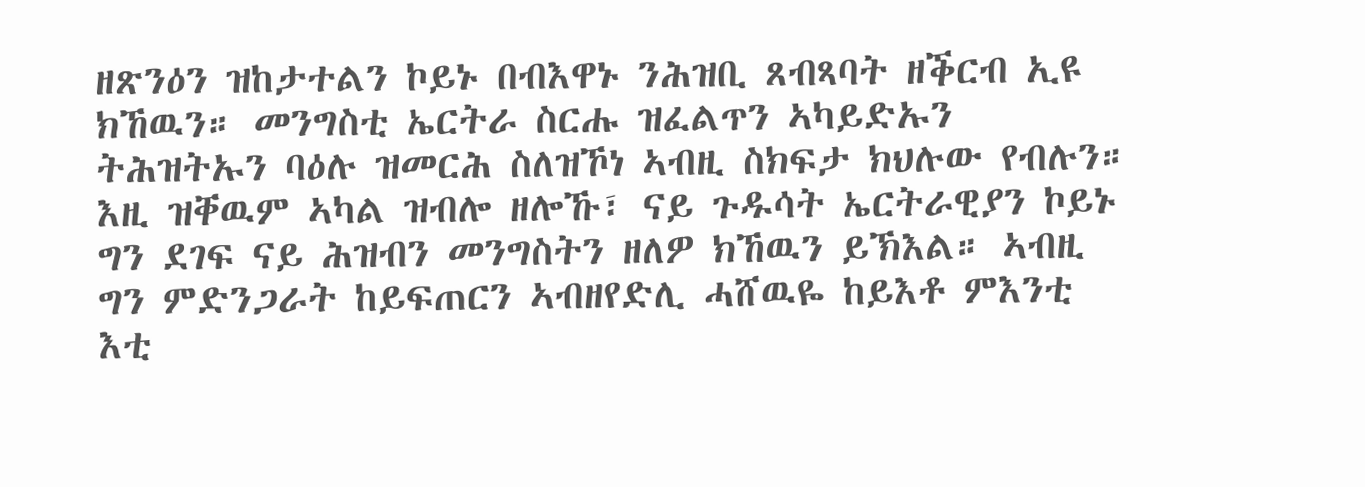ዘጽንዕን ዝከታተልን ኮይኑ በብእዋኑ ንሕዝቢ ጸብጻባት ዘቕርብ ኢዩ ክኸዉን። መንግስቲ ኤርትራ ስርሑ ዝፈልጥን ኣካይድኡን ትሕዝትኡን ባዕሉ ዝመርሕ ስለዝኾነ ኣብዚ ስክፍታ ክህሉው የብሉን። እዚ ዝቐዉም ኣካል ዝብሎ ዘሎኹ፣ ናይ ጉዱሳት ኤርትራዊያን ኮይኑ ግን ደገፍ ናይ ሕዝብን መንግስትን ዘለዎ ክኸዉን ይኽእል። ኣብዚ ግን ምድንጋራት ከይፍጠርን ኣብዘየድሊ ሓሸዉዬ ከይእቶ ምእንቲ እቲ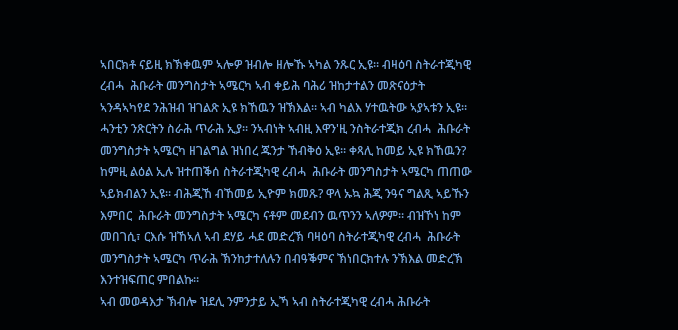ኣበርክቶ ናይዚ ክኽቀዉም ኣሎዎ ዝብሎ ዘሎኹ ኣካል ንጹር ኢዩ። ብዛዕባ ስትራተጂካዊ ረብሓ  ሕቡራት መንግስታት ኣሜርካ ኣብ ቀይሕ ባሕሪ ዝከታተልን መጽናዕታት ኣንዳኣካየደ ንሕዝብ ዝገልጽ ኢዩ ክኸዉን ዝኽእል። ኣብ ካልእ ሃተዉትው ኣያኣቱን ኢዩ። ሓንቲን ንጽርትን ስራሕ ጥራሕ ኢያ። ንኣብነት ኣብዚ እዋን'ዚ ንስትራተጂክ ረብሓ  ሕቡራት መንግስታት ኣሜርካ ዘገልግል ዝነበረ ጁንታ ኸብቅዕ ኢዩ። ቀጻሊ ከመይ ኢዩ ክኸዉን? ከምዚ ልዕል ኢሉ ዝተጠቕሰ ስትራተጂካዊ ረብሓ  ሕቡራት መንግስታት ኣሜርካ ጠጠው ኣይክብልን ኢዩ። ብሕጂኸ ብኸመይ ኢዮም ክመጹ? ዋላ ኡኳ ሕጂ ንዓና ግልጺ ኣይኹን እምበር  ሕቡራት መንግስታት ኣሜርካ ናቶም መደብን ዉጥንን ኣለዎም። ብዝኾነ ከም መበገሲ፣ ርእሱ ዝኸኣለ ኣብ ደሃይ ሓደ መድረኽ ባዛዕባ ስትራተጂካዊ ረብሓ  ሕቡራት መንግስታት ኣሜርካ ጥራሕ ኽንከታተለሉን በብዓቕምና ኽነበርክተሉ ንኽእል መድረኽ እንተዝፍጠር ምበልኩ።
ኣብ መወዳእታ ኽብሎ ዝደሊ ንምንታይ ኢኻ ኣብ ስትራተጂካዊ ረብሓ ሕቡራት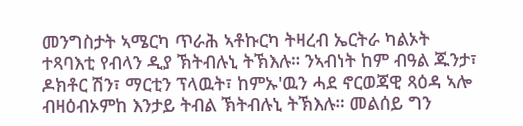መንግስታት ኣሜርካ ጥራሕ ኣቶኩርካ ትዛረብ ኤርትራ ካልኦት ተጻባእቲ የብላን ዲያ ኽትብሉኒ ትኽእሉ። ንኣብነት ከም ብዓል ጁንታ፣ ዶክቶር ሽን፣ ማርቲን ፕላዉት፣ ከምኡ'ዉን ሓደ ኖርወጃዊ ጻዕዳ ኣሎ ብዛዕብኦምከ እንታይ ትብል ኽትብሉኒ ትኽእሉ። መልሰይ ግን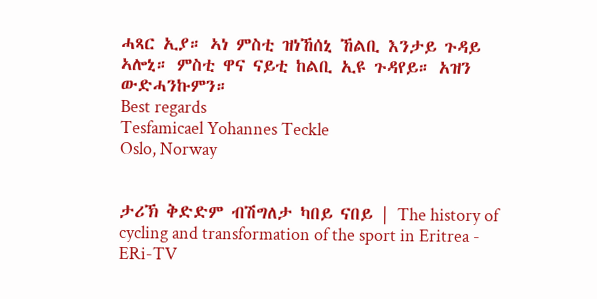ሓጻር ኢያ። ኣነ ምስቲ ዝነኸሰኒ ኸልቢ እንታይ ጉዳይ ኣሎኒ። ምስቲ ዋና ናይቲ ከልቢ ኢዩ ጉዳየይ። አዝን ውድሓንኩምን።
Best regards
Tesfamicael Yohannes Teckle
Oslo, Norway


ታሪኽ ቅድድም ብሽግለታ ካበይ ናበይ | The history of cycling and transformation of the sport in Eritrea - ERi-TV